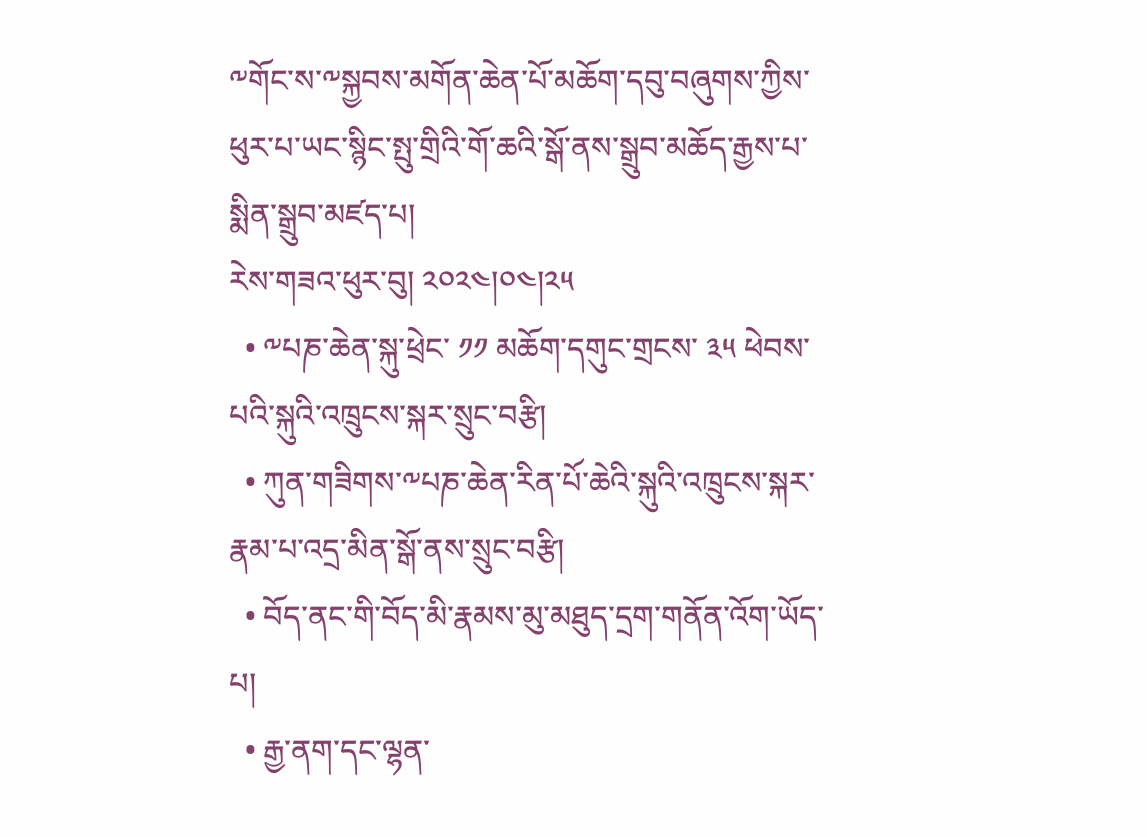༸གོང་ས་༸སྐྱབས་མགོན་ཆེན་པོ་མཆོག་དབུ་བཞུགས་ཀྱིས་ཕུར་པ་ཡང་སྙིང་སྤུ་གྲིའི་གོ་ཆའི་སྒོ་ནས་སྒྲུབ་མཆོད་རྒྱས་པ་སྨིན་སྒྲུབ་མཛད་པ།
རེས་གཟའ་ཕུར་བུ། ༢༠༢༤།༠༤།༢༥
  • ༸པཎ་ཆེན་སྐུ་ཕྲེང་ ༡༡ མཆོག་དགུང་གྲངས་ ༣༥ ཕེབས་པའི་སྐུའི་འཁྲུངས་སྐར་སྲུང་བརྩི།
  • ཀུན་གཟིགས་༸པཎ་ཆེན་རིན་པོ་ཆེའི་སྐུའི་འཁྲུངས་སྐར་རྣམ་པ་འདྲ་མིན་སྒོ་ནས་སྲུང་བརྩི།
  • བོད་ནང་གི་བོད་མི་རྣམས་མུ་མཐུད་དྲག་གནོན་འོག་ཡོད་པ།
  • རྒྱ་ནག་དང་ལྷན་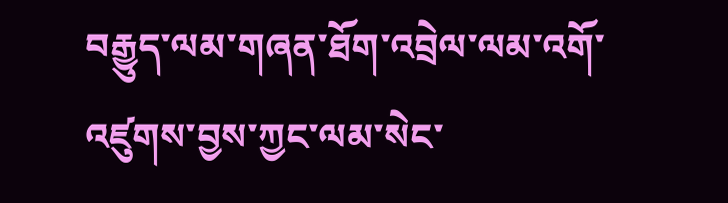བརྒྱུད་ལམ་གཞན་ཐོག་འབྲེལ་ལམ་འགོ་འཛུགས་བྱས་ཀྱང་ལམ་སེང་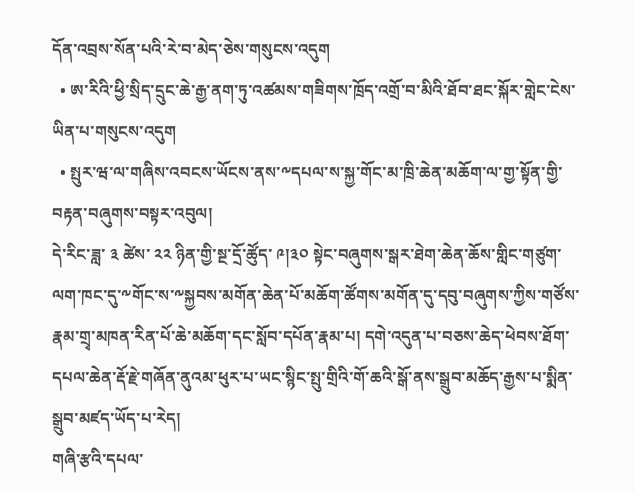དོན་འབྲས་སོན་པའི་རེ་བ་མེད་ཅེས་གསུངས་འདུག
  • ཨ་རིའི་ཕྱི་སྲིད་དྲུང་ཆེ་རྒྱ་ནག་ཏུ་འཚམས་གཟིགས་ཁྲོད་འགྲོ་བ་མིའི་ཐོབ་ཐང་སྐོར་གླེང་ངེས་ཡིན་པ་གསུངས་འདུག
  • སྤུར་ཝ་ལ་གཞིས་འབངས་ཡོངས་ནས་༸དཔལ་ས་སྐྱ་གོང་མ་ཁྲི་ཆེན་མཆོག་ལ་གྱ་སྟོན་གྱི་བརྟན་བཞུགས་བསྟར་འབུལ།
དེ་རིང་ཟླ་ ༣ ཚེས་ ༢༢ ཉིན་གྱི་སྔ་དྲོ་ཚོུད་ ༩།༣༠ སྟེང་བཞུགས་སྒར་ཐེག་ཆེན་ཆོས་གླིང་གཙུག་ལག་ཁང་དུ་༸གོང་ས་༸སྐྱབས་མགོན་ཆེན་པོ་མཆོག་ཚོགས་མགོན་དུ་དབུ་བཞུགས་ཀྱིས་གཙོས་རྣམ་གྲྭ་མཁན་རིན་པོ་ཆེ་མཆོག་དང་སློབ་དཔོན་རྣམ་པ། དགེ་འདུན་པ་བཅས་ཆེད་ཕེབས་ཐོག་དཔལ་ཆེན་རྡོ་རྗེ་གཞོན་ནུའམ་ཕུར་པ་ཡང་སྙིང་སྤུ་གྲིའི་གོ་ཆའི་སྒོ་ནས་སྒྲུབ་མཆོད་རྒྱས་པ་སྨིན་སྒྲུབ་མཛད་ཡོད་པ་རེད།
གཞི་རྩའི་དཔལ་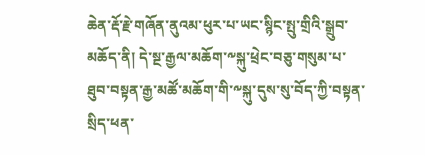ཆེན་རྡོ་རྗེ་གཞོན་ནུའམ་ཕུར་པ་ཡང་སྙིང་སྤུ་གྲིའི་སྒྲུབ་མཆོད་ནི། དེ་སྔ་རྒྱལ་མཆོག་༸སྐུ་ཕྲེང་བཅུ་གསུམ་པ་ཐུབ་བསྟན་རྒྱ་མཚོ་མཆོག་གི་༸སྐུ་དུས་སུ་བོད་ཀྱི་བསྟན་སྲིད་ཕན་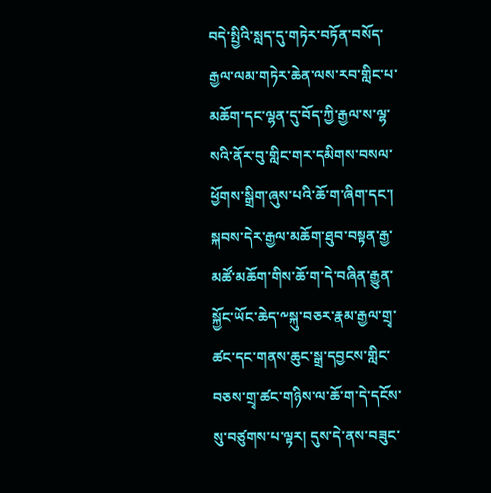བདེ་སྤྱིའི་སླད་དུ་གཏེར་བཏོན་བསོད་རྒྱལ་ལམ་གཏེར་ཆེན་ལས་རབ་གླིང་པ་མཆོག་དང་ལྷན་དུ་བོད་ཀྱི་རྒྱལ་ས་ལྷ་སའི་ནོར་བུ་གླིང་གར་དམིགས་བསལ་ཕྱོགས་སྒྲིག་ཞུས་པའི་ཆོ་ག་ཞིག་དང་། སྐབས་དེར་རྒྱལ་མཆོག་ཐུབ་བསྟན་རྒྱ་མཚོ་མཆོག་གིས་ཆོ་ག་དེ་བཞིན་རྒྱུན་སྐྱོང་ཡོང་ཆེད་༸སྐུ་བཅར་རྣམ་རྒྱལ་གྲྭ་ཚང་དང་གནས་ཆུང་སྒྲ་དབྱངས་གླིང་བཅས་གྲྭ་ཚང་གཉིས་ལ་ཆོ་ག་དེ་དངོས་སུ་བཙུགས་པ་ལྟར། དུས་དེ་ནས་བཟུང་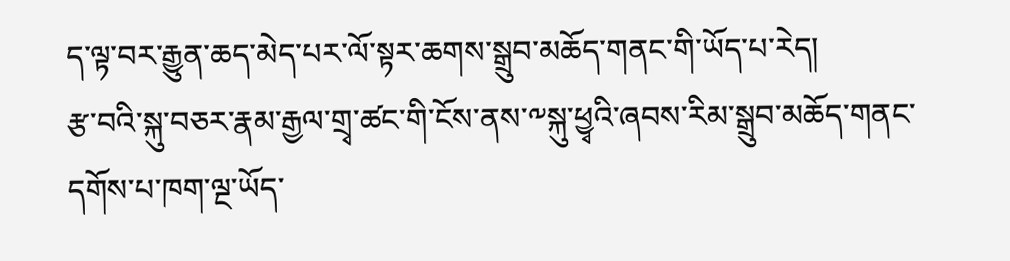ད་ལྟ་བར་རྒྱུན་ཆད་མེད་པར་ལོ་སྟར་ཆགས་སྒྲུབ་མཆོད་གནང་གི་ཡོད་པ་རེད།
རྩ་བའི་སྐུ་བཅར་རྣམ་རྒྱལ་གྲྭ་ཚང་གི་ངོས་ནས་༸སྐུ་ཕྱྭའི་ཞབས་རིམ་སྒྲུབ་མཆོད་གནང་དགོས་པ་ཁག་ལྔ་ཡོད་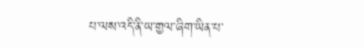པ་ལས་འདི་ནི་ཡ་གྱལ་ཞིག་ཡིན་པ་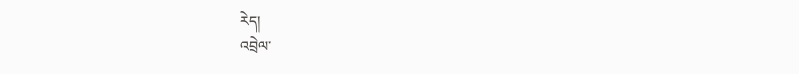རེད།
འབྲེལ་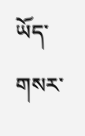ཡོད་གསར་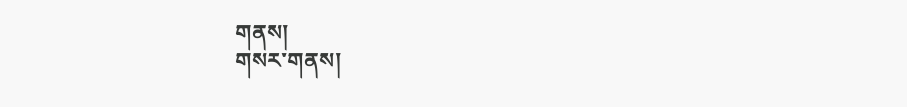གནས།
གསར་གནས།